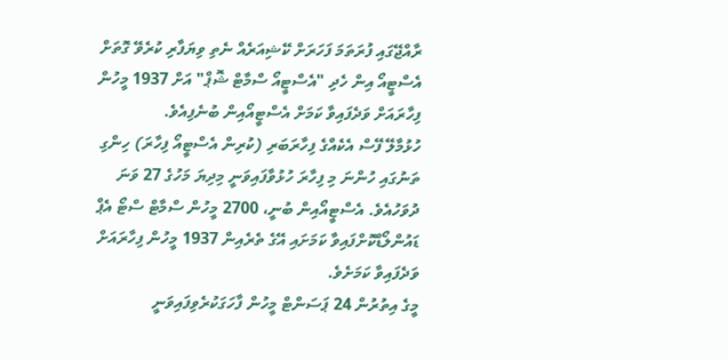ރާއްޖޭގައި ފުރަތަމަ ފަހަރަށް ކޭޝިއަރެއް ނެތި ވިޔަފާރި ކުރެވޭ ގޮތަށް އެސްޓީއޯ އިން ހެދި "އެސްޓީއޯ ސްމާޓް ޝޮޕް" އަށް 1937 މީހުން ފިހާރައަށް ވަދެފައިވާ ކަމަށް އެސްޓީއޯއިން ބުނެފިއެވެ.
ހުޅުމާލޭ ފޭސް އެކެއްގެ ފިހާރަބަރި (ކުރިން އެސްޓީއޯ ފިހާރަ) ހިންގި ތަނުގައި ހުންނަ މި ފިހާރަ ހުޅުވާފައިވަނީ މިދިޔަ މަހުގެ 27 ވަނަ ދުވަހުއެވެ. އެސްޓީއޯއިން ބުނީ، 2700 މީހުން ސްމާޓް ސްޓޯ އެޕް ޑައުންލޯޑްކޮށްފައިވާ ކަމަށައި އޭގެ ތެރެއިން 1937 މީހުން ފިހާރައަށް ވަދެފައިވާ ކަމަށެވެ.
މީގެ އިތުރުން 24 ޕަސަންޓް މީހުން ފާހަގަކުރެވިފައިވަނީ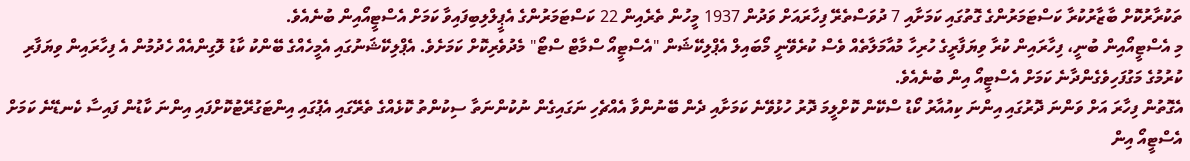ތަކުރާރުކޮށް ބާޒާރުކުރާ ކަސްޓަމަރުންގެ ގޮތުގައި ކަމަށާއި 7 ދުވަސްތެރޭ ފިހާރައަށް ވަދުން 1937 މީހުން ތެރެއިން 22 ކަސްޓަމަރުންގެ އެޕީލްލިބިފައިވާ ކަމަށް އެސްޓީއޯއިން ބުނެއެވެ.
މި އެސްޓީއޯއިން ބުނީ، ފިހާރައިން ކުރާ ވިޔަފާރީގެ ހުރިހާ މުއާމަލާތެއް ވެސް ކުރެވޭނީ މޯބައިލް އެޕްލިކޭޝަން "އެސްޓީއޯ ސްމާޓް ސްޓޯ" މެދުވެރިކޮށް ކަމަށެވެ. އެޕްލިކޭޝަނުގައި އެމީހެއްގެ ބޭންކު ކާޑު ލޮގިންއެއް ހެދުމުން އެ ފިހާރައިން ވިޔަފާރި ކުރުމުގެ މަގުފަހިވެގެންދާނެ ކަމަށް އެސްޓީއޯ އިން ބުނެއެވެ.
އެގޮތުން ފިހާރަ އަށް ވަންނަ ދޮރުގައި އިންނަ ކިއުއާރު ކޯޑު ސްކޭން ކޮށްލީމަ ދޮރު ހުޅުވޭނެ ކަމަށާއި ދެން ބޭނުންވާ އެއްޗެހި ނަގައިގެން ނުކުންނަތާ ސިކުންތު ކޮޅެއްގެ ތެރޭގައި އެޕުގައި އިންޓަގުރޭޓުކޮށްފައި އިންނަ ކާޑުން ފައިސާ ކެނޑޭނެ ކަމަށް އެސްޓީއޯ އިން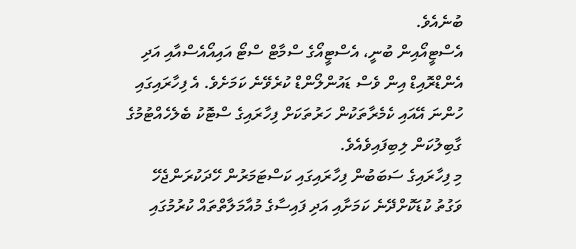ބުނެއެވެ.
އެސްޓީއޯއިން ބުނީ، އެސްޓީއޯގެ ސްމާޓް ސްޓޯ އައިއޯއެސްއާއި އަދި އެންޑްރޮއިޑް އިން ވެސް ޑައުންލޯންޑް ކުރެވޭނެ ކަމަށެވެ. އެ ފިހާރައިގައި ހުންނަ އޭއައި ކެމެރާތަކުން ހަރުތަކަށް ފިހާރައިގެ ސްޓޮކު ބެލެހެއްޓުމުގެ ގާބިލުކަން ލިބިފައިވެއެވެ.
މި ފިހާރައިގެ ސަބަބުން ފިހާރައިގައި ކަސްޓަމަރުން ހޭދަކުރަންޖެހޭ ވަގުތު ކުޑަކޮށްދޭނެ ކަމަށާއި އަދި ފައިސާގެ މުއާމަލާތްތައް ކުރުމުގައި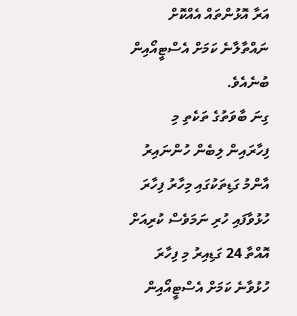އަރާ އޮޅުންތައް އެއްކޮށް ނައްތާލާނެ ކަމަށް އެސްޓީއޯއިން ބުނެއެވެ.
ގިނަ ބާވަތުގެ ތަކެތި މި ފިހާރައިން ލިބެން ހުންނައިރު އާންމު ގަޑިތަކުގައި މިހާރު ފިހާރަ ހުޅުވާފައި ހުރި ނަމަވެސް ކުރިއަށް އޮއްތާ 24 ގަޑިއިރު މި ފިހާރަ ހުޅުވާނެ ކަމަށް އެސްޓީއޯއިން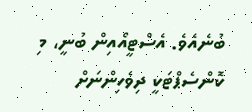ބުނެއެވެ. އެސްޓީއޯއިން ބުނީ، މި ކޮންސެޕްޓަކީ ދިވެހިންނަށް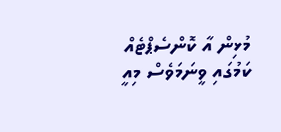މުޅިން އާ ކޮންސެޕްޓެއް ކަމުގައި ވީނަމަވެސް މިއީ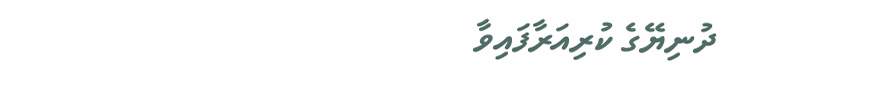ދުނިޔޭގެ ކުރިއަރާފައިވާ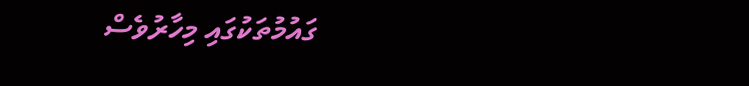ގައުމުތަކުގައި މިހާރުވެސް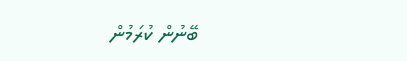ބޭނުން ކުރަމުން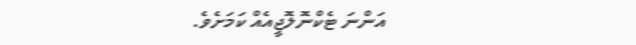އަންނަ ޓެކްނޮލޮޖީއެއް ކަމަށެވެ.